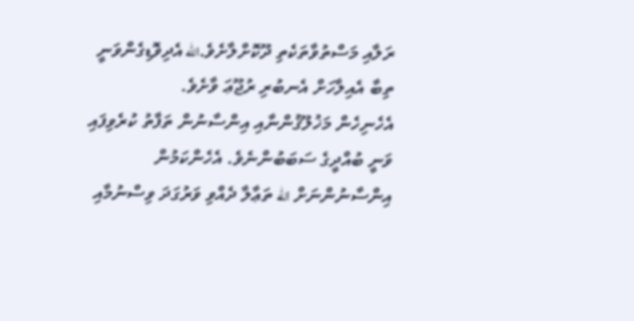ރަލާއި މަސްތުވާތަކެތި ދޫކޮށްލާށެވެ.الله އެދިވޮޑިގެންވަނީ ތިބާ އެއިލާހަށް އެނބުރި ރުޖޫޢަ ވާށެވެ.
އެހެނިހެން މަޚުލޫޤުންނާއި އިންސާނުން ތަފާތު ކުރެވިފައި ވަނީ ބުއްދީގެ ސަބަބުންނެވެ. އެހެންކަމުން އިންސާނުންނަށް الله ތަޢާލާ ދެއްވި ވަރުގަދަ ވިސްނުމާއި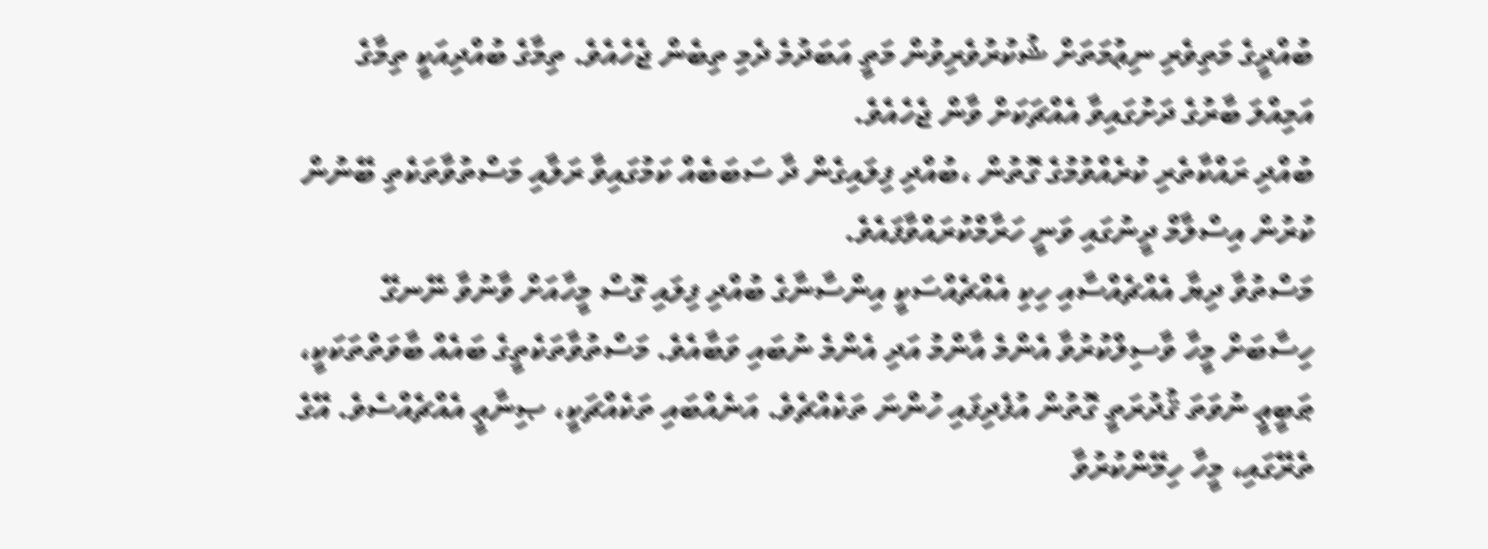ބުއްދީގެ މަތިވެރި ނިޢުމަތަށް ޝުކުރުވެރިވުން މަތީ އަބަދުމެ ދެމި ތިބެން ޖެހެއެވެ. ތިމާގެ ބުއްދިއަކީ ތިމާގެ އަމިއްލަ ބާރުގެ ދަށުގައިވާ އެއްޗަކަށް ވާން ޖެހެއެވެ.
ބުއްދި ރައްކާތެރި ކުރެއްވުމުގެ ގޮތުން ،ބުއްދި ފިލައިގެން ދާ ސަބަބެއް ކަމުގައިވާ ރަލާއި މަސްތުވާތަކެތި ބޭނުން ކުރުން އިސްލާމް ދީނުގައި ވަނީ ހަރާމްކުރައްވާފައެވެ.
މަސްތުވާ ދިޔާ އެއްޗެއްސާއި ހިކި އެއްޗެއްސަކީ އިންސާނާގެ ބުއްދި ފިލައި ގޮސް މީހާއަށް ވާނުވާ ނޭނގޭ ހިސާބަށް މީހާ ވާސިލްކުރުވާ އެންމެ އާންމު އަދި އެންމެ ނުބައި ވަބާއެވެ. މަސްތުވާތަކެތީގެ ބައެއް ބާވަތްތަކަކީ، ޠަބީޢީ ނުވަތަ ޤުދުރަތީ ގޮތުން އުފެދިފައި ހުންނަ ތަކެއްޗެވެ. އަނެއްބައި ތަކެއްޗަކީ، ޞިނާޢީ އެއްޗެއްސެވެ. އޭގެ ތެރޭގައި، މީހާ ހިމޭންކުރުވާ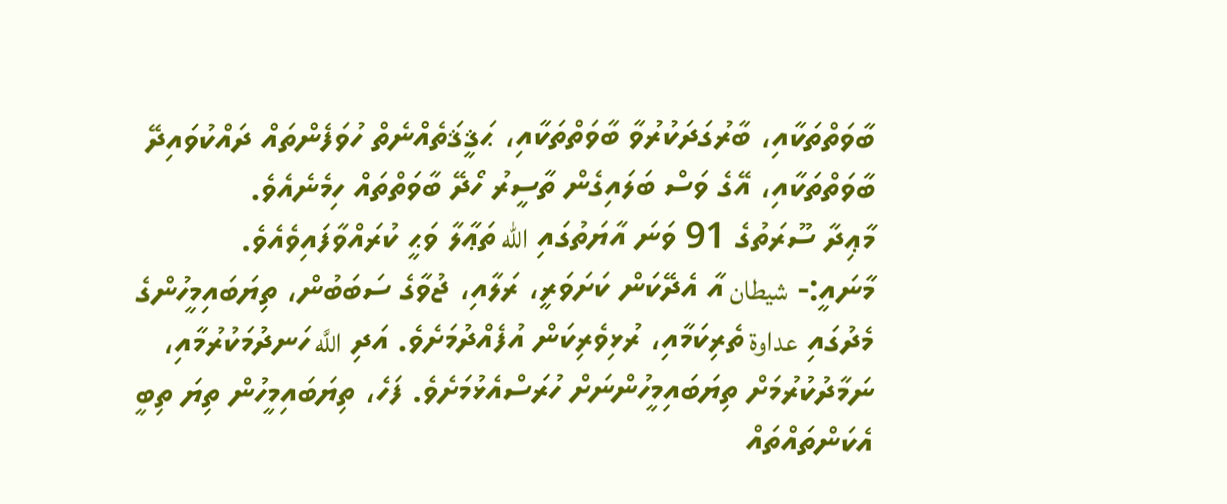ބާވަތްތަކާއި، ބާރުގަދަކުރުވާ ބާވަތްތަކާއި، ޙަޤީޤަތެއްނެތް ހުވަފެންތައް ދައްކުވައިދޭ ބާވަތްތަކާއި، އޭގެ ވަސް ބަލައިގެން ތާސީރު ހޯދޭ ބާވަތްތައް ހިމެނެއެވެ.
މާޢިދާ ސޫރަތުގެ 91 ވަނަ އާޔަތުގައި الله ތަޢާލާ ވަޙީ ކުރައްވާފައިވެއެވެ.
މާނައީ:- شيطان އާ އެދޭކަން ކަށަވަރީ، ރަލާއި، ޖުވާގެ ސަބަބުން، ތިޔަބައިމީހުންގެ މެދުގައި عداوة ތެރިކަމާއި، ރުޅިވެރިކަން އުފެއްދުމަށެވެ. އަދި اللَّه ހަނދުމަކުރުމާއި، ނަމާދުކުރުމަށް ތިޔަބައިމީހުންނަށް ހުރަސްއެޅުމަށެވެ. ފަހެ، ތިޔަބައިމީހުން ތިޔަ ތިބީ އެކަންތައްތައް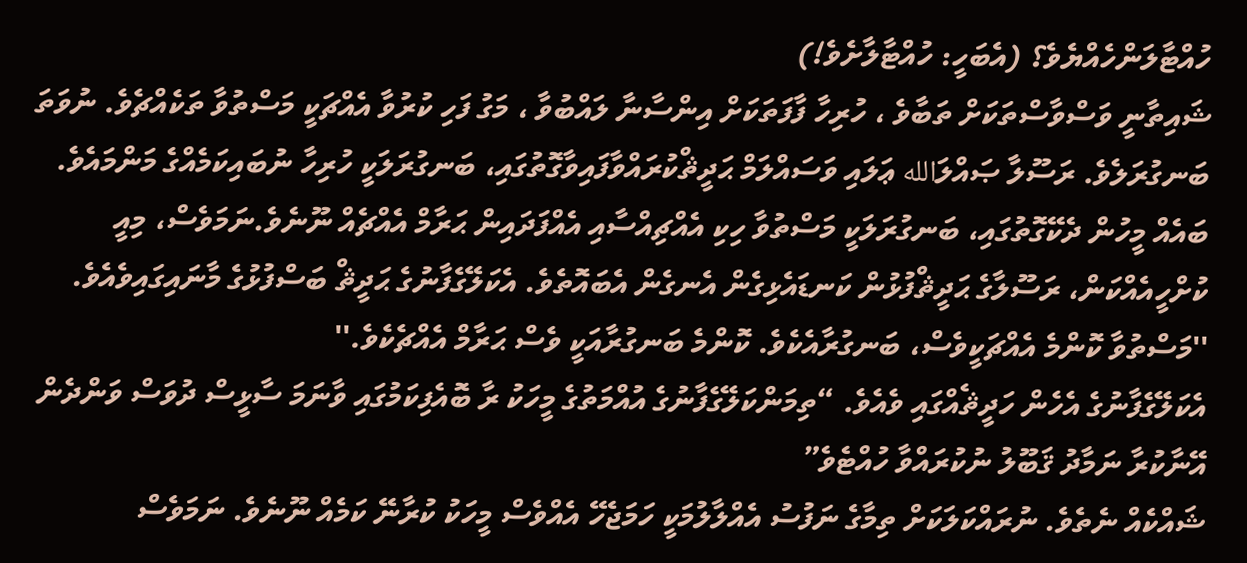ހުއްޓާލަންހެއްޔެވެ؟ (އެބަހީ: ހުއްޓާލާށެވެ!)
ޝައިތާނީ ވަސްވާސްތަކަށް ތަބާވެ ، ހުރިހާ ފާފަތަކަށް އިންސާނާ ލައްބުވާ ، މަގު ފަހި ކުރުވާ އެއްޗަކީ މަސްތުވާ ތަކެއްޗެވެ. ނުވަތަ ބަނގުރަލެވެ. ރަސޫލާ ޞައްލަالله ޢަލައި ވަސައްލަމް ޙަދީޘްކުރައްވާފައިވާގޮތުގައި، ބަނގުރަލަކީ ހުރިހާ ނުބައިކަމެއްގެ މަންމައެވެ.
ބައެއް މީހުން ދެކޭގޮތުގައި، ބަނގުރަލަކީ މަސްތުވާ ހިކި އެއްޗިއްސާއި އެއްފަދައިން ޙަރާމް އެއްޗެއް ނޫނެވެ.ނަމަވެސް، މިއީ ކުށްހީއެއްކަން، ރަސޫލާގެ ޙަދީޘްފުޅުން ކަނޑައެޅިގެން އެނގެން އެބައޮތެވެ. އެކަލޭގެފާނުގެ ޙަދީޘް ބަސްފުޅުގެ މާނައިގައިވެއެވެ.
''މަސްތުވާ ކޮންމެ އެއްޗަކީވެސް، ބަނގުރާއެކެވެ. ކޮންމެ ބަނގުރާއަކީ ވެސް ޙަރާމް އެއްޗެކެވެ.''
އެކަލޭގެފާނުގެ އެހެން ހަދީޘެއްގައި ވެއެވެ. “ތިމަންކަލޭގެފާނުގެ އުއްމަތުގެ މީހަކު ރާ ބޮއެފިކަމުގައި ވާނަމަ ސާޅީސް ދުވަސް ވަންދެން އޭނާކުރާ ނަމާދު ޤަބޫލު ނުކުރައްވާ ހުއްޓެވެ”
ޝައްކެއް ނެތެވެ. ނުރައްކަލަކަށް ތިމާގެ ނަފުސު އެއްލާލުމަކީ ހަމަޖެހޭ އެއްވެސް މީހަކު ކުރާނޭ ކަމެއް ނޫނެވެ. ނަމަވެސް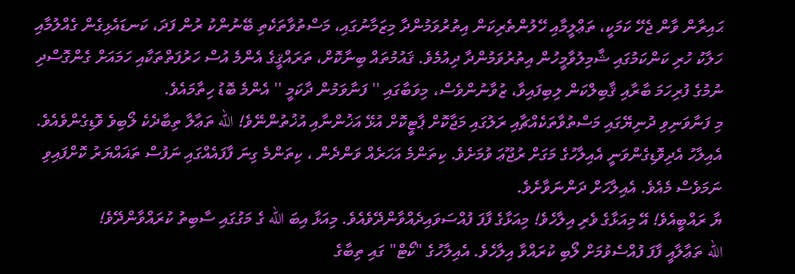ޙައިރާން ވާން ޖެހޭ ކަމަކީ، ތަޢްލީމާއި ހޭލުންތެރިކަން އިތުރުވަމުންދާ މިޒަމާނުގައި، މަސްތުވާތަކެތި ބޭނުންކު ރުން ފަދަ، ކަނޑައެޅިގެން ގެއްލުމާއި ހަލާކު ހުރި ކަންކަމުގައި ޝާމިލުވާމީހުން އިތުރުވަމުންދާ ދިއުމެވެ. ޤައުމުތައް ބިނާކޮށް، ތަރައްޤީގެ އެންމެ އުސް ހަރުފަތްތަކާއި ހަމައަށް ގެންގޮސްދި ނުމުގެ ފުރިހަމަ ބާރާއި ޤާބިލްކަން ލިބިފައިވާ، ޒުވާނުންވެސް، މިވަބާގައި '' ފަނާވަމުން ދާކަމީ '' އެންމެ ބޮޑު ހިތާމައެވެ.
މި ފަނާވަނިވި ދުނިޔޭގައި މަސްތުވާތަކެއްޗާއި ރަލުގައި މަޖާކޮށް ޕާޓީކޮށް އުޅޭ އަޚުންނާއި އުޚުތުންނޭވެ! الله ތަޢާލާ ތިބާދެކެ ލޯބިވެ ވޮޑިގެންވެއެވެ. އެއިލާހު އެދިވޮޑިގެންވަނީ އެއިލާހުގެ މަގަށް ރުޖޫޢަ ވުމަށެވެ. ކިތަންމެ އަހަރެއް ވަންދެން ، ކިތަންމެ ގިނަ ފާފައެއްގައި ނަފުސް ތަޣައްޔަރު ކޮށްފައިވި ނަމަވެސް މެއެވެ. އެއިލާހަށް ދަންނަވާށެވެ.
ޔާ ރައްބީއެވެ! އޭ މިއަޅާގެ ވެރި އިލާހެވެ! މިއަޅާގެ ފާފަ ފުއްސަވައިދެއްވާންދޭވެއެވެ. މިއަޅާ އިބަ الله ގެ މަގުގައި ސާބިތު ކުރައްވާންދޭވެ!
الله ތަޢާލާއީ ފާފަ ފުއްސެވުމަށް ލޯބި ކުރައްވާ އިލާހެވެ. އެއިލާހުގެ "ކޯޓް" ގައި ތިބާގެ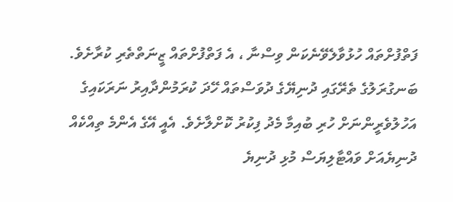ފަތްފުށްތައް ހުޅުވާލެވޭނެކަން ވިސްނާ ، އެ ފަތްފުށްތައް ޒީނަތްތެރި ކުރާށެވެ. ބަނގުރަލުގެ ތެރޭގައި ދުނިޔޭގެ ދުވަސްތައް ހޭދަ ކުރަމުންދާއިރު ނަރަކައިގެ އަހުލުވެރީންނަށް ހުރި ބުއިމާ މެދު ފިކުރު ކޮށްލާށެވެ. އެއީ އޭގެ އެންމެ ތިއްކެއް ދުނިޔެއަށް ވައްޓާލިޔަސް މުޅި ދުނިޔެ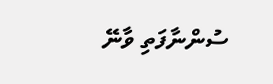ސުންނާފަތި ވާނޭ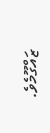ޒައްގޫމެވެ.